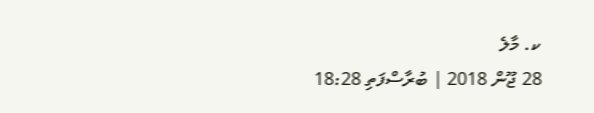ކ. މާލެ
28 ޖޫން 2018 | ބުރާސްފަތި 18:28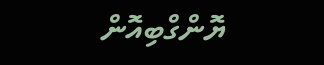ޔޮންގްބިއޮން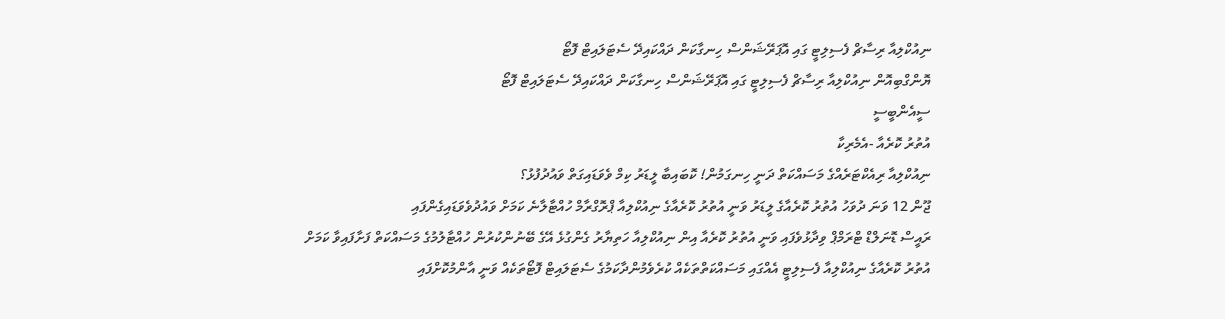ނިއުކްލިއާ ރިސާޗް ފެސިލިޓީ ގައި އޮޕަރޭޝަންސް ހިނގާކަން ދައްކައިދޭ ސެޓަލައިޓް ފޮޓޯ
ޔޮންގްބިއޮން ނިއުކްލިއާ ރިސާޗް ފެސިލިޓީ ގައި އޮޕަރޭޝަންސް ހިނގާކަން ދައްކައިދޭ ސެޓަލައިޓް ފޮޓޯ
ސީއެންބީސީ
އުތުރު ކޮރެއާ -އެމެރިކާ
ނިއުކްލިއާ ރިއެކްޓަރެއްގެ މަސައްކަތް ދަނީ ހިނގަމުން! ކޮބައިބާ ލީޑަރު ކިމް ވެވަޑައިގަތް ވައުދުފުޅު؟
ޖޫން 12 ވަނަ ދުވަހު އުތުރު ކޮރެއާގެ ލީޑަރު ވަނީ އުތުރު ކޮރެއާގެ ނިއުކްލިއާ ޕްރޮގްރާމް ހުއްޓާލާނެ ކަމަށް ވައުދުވެވަޑައިގެންފައި
ރައީސް ޑޮނަލްޑް ޓްރަމްޕް ވިދާޅުވެފައި ވަނީ އުތުރު ކޮރެއާ އިން ނިއުކްލިއާ ހަތިޔާރު ގެންގުޅެ އޭގެ ބޭނުންކުރުން ހުއްޓާލުމުގެ މަސައްކަތް ފަށާފައިވާ ކަމަށް
އުތުރު ކޮރެއާގެ ނިއުކްލިއާ ފެސިލިޓީ އެއްގައި މަސައްކަތްތަކެއް ކުރެވެމުންދާކަމުގެ ސެޓަލައިޓް ފޮޓޯތަކެއް ވަނީ އާންމުކޮށްފައި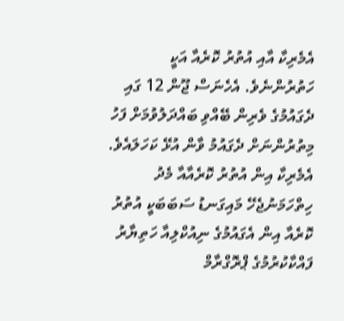އެމެރިކާ އާއި އުތުރު ކޮރެއާ އަކީ ހަތުރުންނެވެ. އެހެނަސް ޖޫން 12 ގައި ދެގައުމުގެ ވެރިން ބޭއްވި ބައްދަލުވުމަށް ފަހު މިތުރުންނަށް ދެގައުމު ވާން އުޅޭ ކަހަލައެވެ. އެމެރިކާ އިން އުތުރު ކޮރެއާއާ މެދު ހިތްހަމަނުޖެހޭ މައިގަނޑު ސަބަބަކީ އުތުރު ކޮރެއާ އިން އެގައުމުގެ ނިއުކްލިއާ ހަތިޔާރު ފައްކާކުރުމުގެ ޕްރޮގްރާމް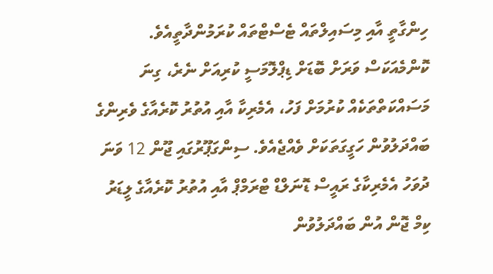ހިންގާތީ އާއި މިސައިލްތައް ޓެސްޓްތައް ކުރަމުންދާތީއެވެ.
ކޮންމެއަކަސް ވަރަށް ބޮޑަށް ޑިޕްލޮމަސީ ކުރިއަށް ނެރެ، ގިނަ މަސައްކަތްތަކެއް ކުރުމަށް ފަހު، އެމެރިކާ އާއި އުތުރު ކޮރެއާގެ ވެރިންގެ ބައްދަލުވުން ހަގީގަތަކަށް ވެއްޖެއެވެ. ސިންގަޕޫރުގައި ޖޫން 12 ވަނަ ދުވަހު އެމެރިކާގެ ރައީސް ޑޮނަލްޑް ޓްރަމްޕް އާއި އުތުރު ކޮރެއާގެ ލީޑަރު ކިމް ޖޮން އުން ބައްދަލުވުން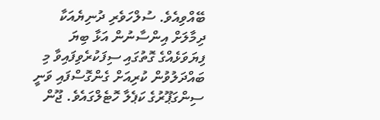ބޭއްވިއެވެ. ސުލްހަވެރި ދުނިޔެއަކާ ދިމާލަށް އިންސާނުން އަޅާ ބިޔަ ފިޔަވަޅެއްގެ ގޮތުގައި ސިފަކުރެވިފައިވާ މި ބައްދަލުވުން ކުރިއަށް ގެންގޮސްފައި ވަނީ ސިންގަޕޫރުގެ ކަޕެލާ ހޮޓެލްގައެވެ. ޖޫން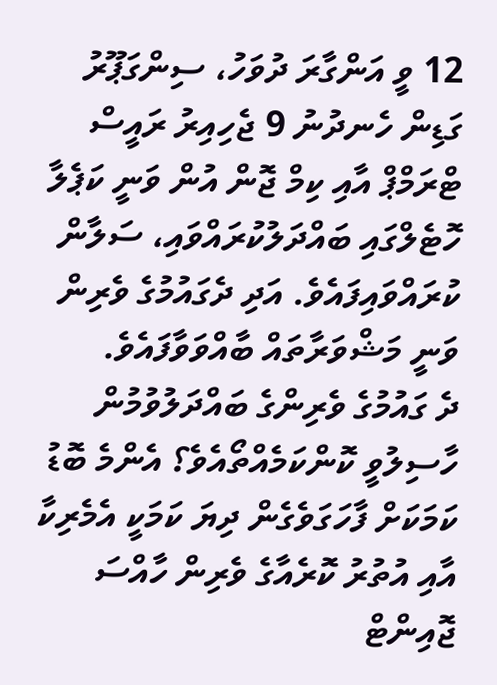12 ވީ އަންގާރަ ދުވަހު، ސިންގަޕޫރު ގަޑިން ހެނދުނު 9 ޖެހިއިރު ރައީސް ޓްރަމްޕް އާއި ކިމް ޖޮން އުން ވަނީ ކަޕެލާ ހޮޓެލްގައި ބައްދަލުކުރައްވައި، ސަލާން ކުރައްވައިފައެވެ. އަދި ދެގައުމުގެ ވެރިން ވަނީ މަޝްވަރާތައް ބާއްވަވާފައެވެ.
ދެ ގައުމުގެ ވެރިންގެ ބައްދަލުވުމުން ހާސިލުވީ ކޮންކަމެއްތޯއެވެ؟ އެންމެ ބޮޑު ކަމަކަށް ފާހަގަވެގެން ދިޔަ ކަމަކީ އެމެރިކާ އާއި އުތުރު ކޮރެއާގެ ވެރިން ހާއްސަ ޖޮއިންޓް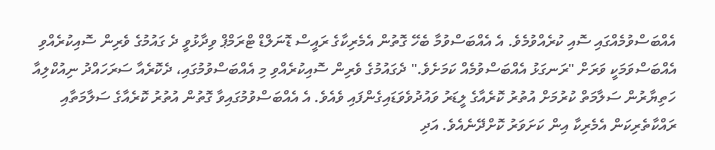އެއްބަސްވުމެއްގައި ސޮއި ކުރެއްވުމެވެ. އެ އެއްބަސްވުމާ ބެހޭ ގޮތުން އެމެރިކާގެ ރައީސް ޑޮނަލްޑް ޓްރަމްޕް ވިދާޅުވީ ދެ ގައުމުގެ ވެރިން ސޮއިކުރެއްވި އެއްބަސްވަމަކީ ވަރަށް "ރަނގަޅު އެއްބަސްވުމެއް ކަމަށެވެ." ދެގައުމުގެ ވެރިން ސޮއިކުރެއްވި މި އެއްބަސްވުމުގައި، ދެކޮރެއާ ސަރަހައްދު ނިއުކްލިއާ ހަތިޔާރުން ސަލާމަތް ކުރުމަށް އުތުރު ކޮރެއާގެ ލީޑަރު ވައުދުވެވަޑައިގެންފައި ވެއެވެ. އެ އެއްބަސްވުމުގައިވާ ގޮތުން އުތުރު ކޮރެއާގެ ސަލާމަތާއި ރައްކާތެރިކަން އެމެރިކާ އިން ކަށަވަރު ކޮށްދޭނެއެވެ. އަދި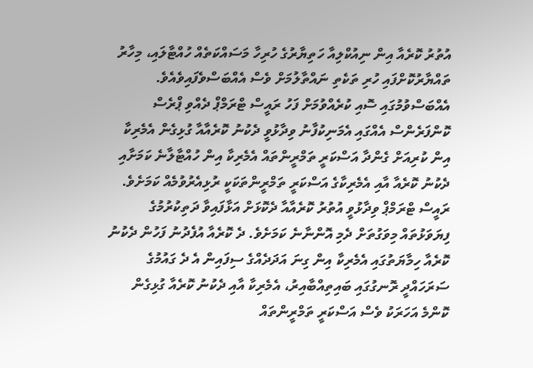އުތުރު ކޮރެއާ އިން ނިއުކްލިއާ ހަތިޔާރުގެ ހުރިހާ މަސައްކަތެއް ހުއްޓާލައި، މިހާރު ތައްޔާރުކޮށްފައި ހުރި ތަކެތި ނައްތާލުމަށް ވެސް އެއްބަސްވެފައިވެއެވެ.
އެއްބަސްވުމުގައި ސޮއި ކުރެއްވުމަށް ފަހު ރައީސް ޓްރަމްޕް ދެއްވި ޕްރެސް ކޮންފަރެންސް އެއްގައި އެމަނިކުފާނު ވިދާޅުވީ ދެކުނު ކޮރެއާއާ ގުޅިގެން އެމެރިކާ އިން ކުރިއަށް ގެންދާ އަސްކަރީ ތަމްރީންތައް އެމެރިކާ އިން ހުއްޓާލާނެ ކަމަށާއި ދެކުނު ކޮރެއާ އާއި އެމެރިކާގެ އަސްކަރީ ތަމްރީންތަކަކީ ރުޅިއެރުވުމެއް ކަމަށެވެ. ރައީސް ޓްރަމްޕް ވިދާޅުވީ އުތުރު ކޮރެއާއާ ދެކޮޅަށް އަޅާފައިވާ ދަތިކުރުމުގެ ފިޔަވަޅުތައް މިވަގުތަށް ދެމި އޮންނާނެ ކަމަށެވެ. ދެ ކޮރެއާ އުފެދުނު ފަހުން ދެކުނު ކޮރެއާ ހިމާޔަތުގައި އެމެރިކާ އިން ގިނަ އަދަދެއްގެ ސިފައިން އެ ދެ ގައުމުގެ ސަރަހައްދީ ރޮނގުގައި ބައިތިއްބާއިރު، އެމެރިކާ އާއި ދެކުނު ކޮރެއާ ގުޅިގެން ކޮންމެ އަހަރަކު ވެސް އަސްކަރީ ތަމްރީންތައް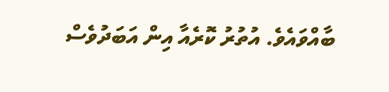ބާއްވައެވެ. އުތުރު ކޮރެއާ އިން އަބަދުވެސް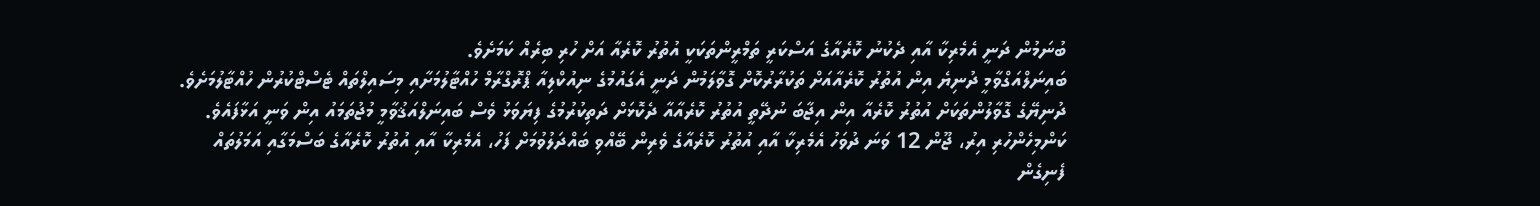ބުނަމުން ދަނީ އެމެރިކާ އާއި ދެކުނު ކޮރެއާގެ އަސްކަރީ ތަމްރީންތަކަކީ އުތުރު ކޮރެއާ އަށް ހުރި ބިރެއް ކަމަށެވެ.
ބައިނަލްއަގްވާމީ ދުނިޔެ އިން އުތުރު ކޮރެއާއަށް ތަކުރާރުކޮށް ގޮވާލަމުން ދަނީ އެގައުމުގެ ނިއުކްލިއާ ޕްރޮގްރާމް ހުއްޓާލުމަށާއި މިސައިލްތައް ޓެސްޓްކުރުން ހުއްޓާލުމަށެވެ. ދުނިޔޭގެ ގޮވާލުންތަކަށް އުތުރު ކޮރެއާ އިން އިޖާބަ ނުދޭތީ އުތުރު ކޮރެއާއާ ދެކޮޅަށް ދަތިކުރުމުގެ ފިޔަވަޅު ވެސް ބައިނަލްއަޤުވާމީ މުޖުތަމައު އިން ވަނީ އަޅާފައެވެ. ކަންމިހެންހުރި އިރު، ޖޫން 12 ވަނަ ދުވަހު އެމެރިކާ އާއި އުތުރު ކޮރެއާގެ ވެރިން ބޭއްވި ބައްދަލުވުމަށް ފަހު، އެމެރިކާ އާއި އުތުރު ކޮރެއާގެ ބަސްމަގާއި އަމަލުތައް ފެނިގެން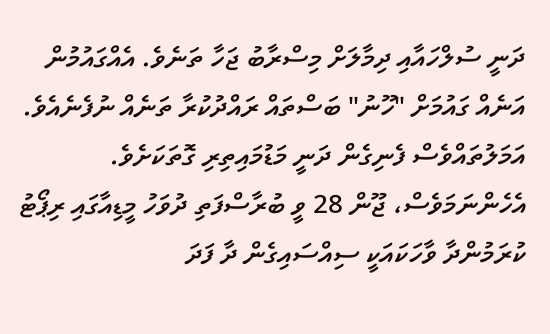ދަނީ ސުލްހައާއި ދިމާލަށް މިސްރާބު ޖަހާ ތަނެވެ. އެއްގައުމުން އަނެއް ގައުމަށް "ހޫނު" ބަސްތައް ރައްދުކުރާ ތަނެއް ނުފެނެއެވެ. އަމަލުތައްވެސް ފެނިގެން ދަނީ މަޑުމައިތިރި ގޮތަކަށެވެ. އެހެންނަމަވެސް، ޖޫން 28 ވީ ބުރާސްފަތި ދުވަހު މީޑިއާގައި ރިޕޯޓު ކުރަމުންދާ ވާހަކައަކީ ސިއްސައިގެން ދާ ފަދަ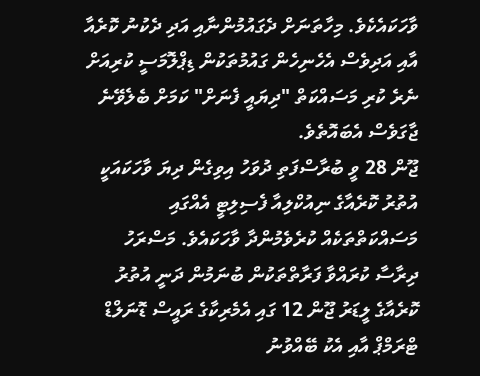ވާހަކައެކެވެ. މިހާތަނަށް ދެގައުމުންނާއި އަދި ދެކުނު ކޮރެއާ އާއި އަދިވެސް އެހެނިހެން ގައުމުތަކުން ޑިޕްލޮމަސީ ކުރިއަށް ނެރެ ކުރި މަސައްކަތް "ދިޔައީ ފެނަށް" ކަމަށް ބެލެވޭނެ ޖާގަވެސް އެބައޮތެވެ.
ޖޫން 28 ވީ ބުރާސްފަތި ދުވަހު އިވިގެން ދިޔަ ވާހަކައަކީ އުތުރު ކޮރެއާގެ ނިއުކްލިއާ ފެސިލިޓީ އެއްގައި މަސައްކަތްތަކެއް ކުރެވެމުންދާ ވާހަކައެވެ. މަސްރަހު ދިރާސާ ކުރައްވާ ފަރާތްތަކުން ބުނަމުން ދަނީ އުތުރު ކޮރެއާގެ ލީޑަރު ޖޫން 12 ގައި އެމެރިކާގެ ރައީސް ޑޮނަލްޑް ޓްރަމްޕް އާއި އެކު ބޭއްވުނު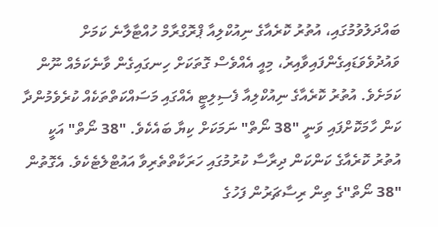ބައްދަލުވުމުގައި، އުތުރު ކޮރެއާގެ ނިއުކްލިއާ ޕްރޮގްރާމް ހުއްޓާލާނެ ކަމަށް ވައުދުވެވަޑައިގެންފައިވާއިރު، މިއީ އެއްވެސް ގޮތަކަށް ހިނގައިގެން ވާނެކަމެއް ނޫން ކަމަށެވެ. އުތުރު ކޮރެއާގެ ނިއުކްލިއާ ފެސިލިޓީ އެއްގައި މަސައްކަތްތަކެއް ކުރެވެމުންދާ ކަން ހާމަކޮށްފައި ވަނީ "38 ނޯތް" ނަމަކަށް ކިޔާ ބައެކެވެ. "38 ނޯތް" އަކީ އުތުރު ކޮރެއާގެ ކަންކަން ދިރާސާ ކުރުމުގައި ހަރަކާތްތެރިވާ އައުޓްލެޓެކެވެ. އެގޮތުން "38 ނޯތް"ގެ ތިން ރިސާޗަރުން ފަހުގެ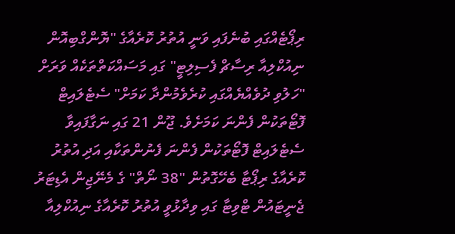ރިޕޯޓެއްގައި ބުނެފައި ވަނީ އުތުރު ކޮރެއާގެ "ޔޮންގްބިއޮން ނިއުކްލިއާ ރިސާޗް ފެސިލިޓީ" ގައި މަސައްކަތްތަކެއް ވަރަށް "ހަލުވި ދުވެއްޔެއްގައި ކުރެވެމުންދާ ކަމަށް" ސެޓެލައިޓް ފޮޓޯތަކުން ފެންނަ ކަމަށެވެ. ޖޫން 21 ގައި ނަގާފައިވާ ސެޓެލައިޓް ފޮޓޯތަކުން ފެންނަ ފެނުންތަކާއި އަދި އުތުރު ކޮރެއާގެ ރިޕޯޓާ ބެހޭގޮތުން "38 ނޯތް" ގެ މެނޭޖިން އެޑިޓަރު ޖެނީޓައުން ޓްވިޓާ ގައި ވިދާޅުވީ އުތުރު ކޮރެއާގެ ނިއުކްލިއާ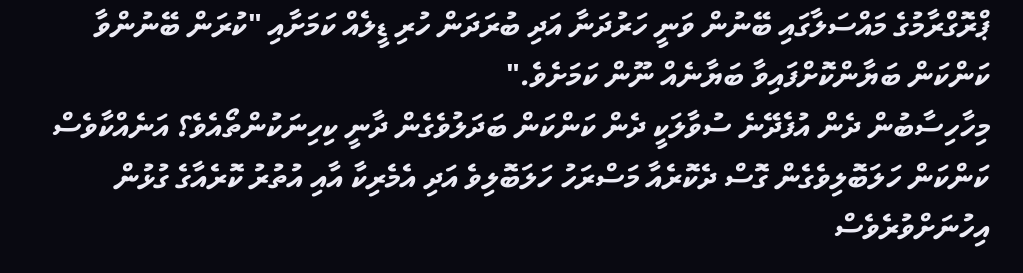ޕްރޮގްރާމުގެ މައްސަލާގައި ބޭނުން ވަނީ ހަރުދަނާ އަދި ބުރަދަން ހުރި ޑީލެއް ކަމަށާއި "ކުރަން ބޭނުންވާ ކަންކަން ބަޔާންކޮށްފައިވާ ބަޔާނެއް ނޫން ކަމަށެވެ."
މިހާހިސާބުން ދެން އުފެދޭނެ ސުވާލަކީ ދެން ކަންކަން ބަދަލުވެގެން ދާނީ ކިހިނަކުންތޯއެވެ؟ އަނެއްކާވެސް ކަންކަން ހަލަބޮލިވެގެން ގޮސް ދެކޮރެއާ މަސްރަހު ހަލަބޮލިވެ އަދި އެމެރިކާ އާއި އުތުރު ކޮރެއާގެ ގުޅުން އިހުނަށްވުރެވެސް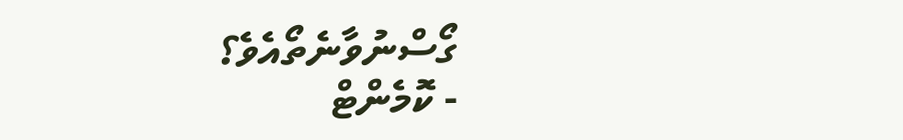ގޯސްނުވާނެތޯއެވެ؟
- ކޮމެންޓް